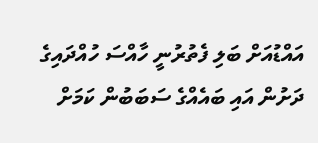އައްޑުއަށް ބަލި ފެތުރުނީ ހާއްސަ ހުއްދައިގެ ދަށުން އައި ބައެއްގެ ސަބަބުން ކަމަށް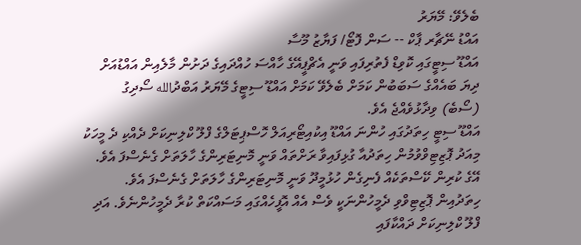ބެލެވޭ: މޭޔަރު
އައްޑު ނޭޗާރ ޕާކް -- ސަން ފޮޓޯ/ ފަޔާޒު މޫސާ
އައްޑޫ ސިޓީގައި ކޮވިޑް ފެތުރިފައި ވަނީ އެޗްޕީއޭގެ ހާއްސަ ހުއްދައިގެ ދަށުން މާލެއިން އައްޑުއަށް ދިޔަ ބައެއްގެ ސަބަބުން ކަމަށް ބެލެވޭ ކަމަށް އައްޑޫ ސިޓީގެ މޭޔަރު އަބްދުالله ސޯދިގު (ސޯބެ) ވިދާޅުވެއްޖެ އެވެ.
އައްޑޫ ސިޓީ ހިތަދުގައި ހުންނަ އައްޑޫ އިކުއިޓޯރިއަލް ހޮސްޕިޓަލްގެ ފްލޫ ކްލިނިކަށް ދެއްކި ދެ މީހަކު މިއަދު ޕޮޒިޓިވްވުމުން ހިތަދުއާ ގުޅިފައިވާ ރަށްތައް ވަނީ މޮނިޓަރިންގެ ހާލަތަށް ގެނެސްފަ އެވެ. އޭގެ ކުރިން ކޭސްތަކެއް ފެނިގެން ހުޅުމީދޫ ވަނީ މޮނިޓަރިންގެ ހާލަތަށް ގެނެސްފަ އެވެ.
ހިތަދުއިން ޕޮޒިޓިވްވި ދެމީހުންނަކީ ވެސް އެއް އޮފީހެއްގައި މަސައްކަތް ކުރާ ދެމީހުންނެވެ. އަދި ފްލޫ ކްލިނިކަށް ދައްކާފައި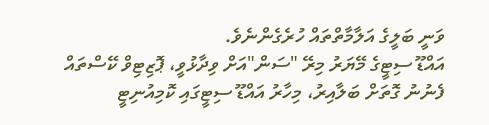ވަނީ ބަލީގެ އަލާމާތްތައް ހުރެގެންނެވެ.
އައްޑޫ ސިޓީގެ މޭޔަރު މިރޭ "ސަން"އަށް ވިދާޅުވީ، ޕޮޒިޓިވް ކޭސްތައް ފެނުނު ގޮތަށް ބަލާއިރު، މިހާރު އައްޑޫ ސިޓީގައި ކޮމިއުނިޓީ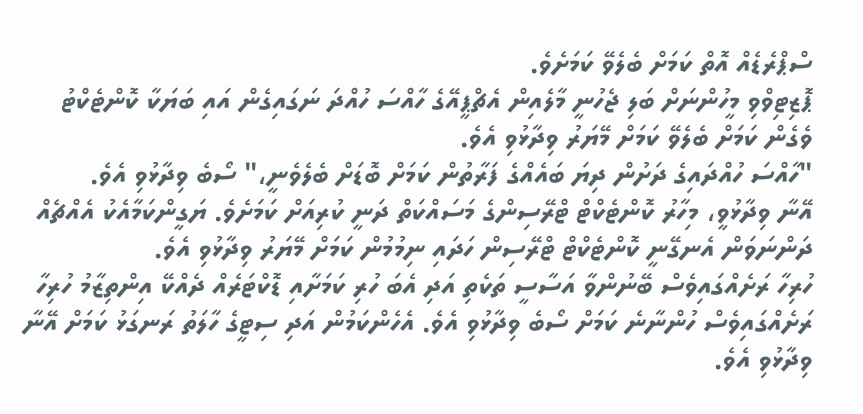ސްޕްރެޑެއް އޮތް ކަމަށް ބެލެވޭ ކަމަށެވެ.
ޕޮޒިޓިވްވި މީހުންނަށް ބަލި ޖެހުނީ މާލެއިން އެޗްޕީއޭގެ ހާއްސަ ހުއްދަ ނަގައިގެން އައި ބަޔަކާ ކޮންޓެކްޓު ވެގެން ކަމަށް ބެލެވޭ ކަމަށް މޭޔަރު ވިދާޅުވި އެވެ.
"ހާއްސަ ހުއްދައިގެ ދަށުން ދިޔަ ބައެއްގެ ފަރާތުން ކަމަށް ބޮޑަށް ބެލެވެނީ،" ސޯބެ ވިދާޅުވި އެވެ.
އޭނާ ވިދާޅުވީ، މިހާރު ކޮންޓެކްޓް ޓްރޭސިންގެ މަސައްކަތް ދަނީ ކުރިއަށް ކަމަށެވެ. ޔަގީންކަމާއެކު އެއްޗެއް ދަންނަވަން އެނގޭނީ ކޮންޓެކްޓް ޓްރޭސިން ހަދައި ނިމުމުން ކަމަށް މޭޔަރު ވިދާޅުވި އެވެ.
ހުރިހާ ރަށެއްގައިވެސް ބޭނުންވާ އަސާސީ ތަކެތި އަދި އެބަ ހުރި ކަމަށާއި ޑޮކްޓަރެއް ދެއްކޭ އިންތިޒާމު ހުރިހާ ރަށެއްގައިވެސް ހުންނާނެ ކަމަށް ސޯބެ ވިދާޅުވި އެވެ. އެހެންކަމުން އަދި ސިޓީގެ ހާލަތު ރަނގަޅު ކަމަށް އޭނާ ވިދާޅުވި އެވެ.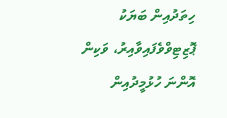ހިތަދުއިން ބަޔަކު ޕޮޒިޓިވްވެފައިވާއިރު، ވަކިން އޮންނަ ހުޅުމީދުއިން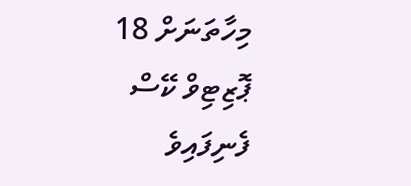މިހާތަނަށް 18 ޕޮޒިޓިވް ކޭސް ފެނިފައިވެ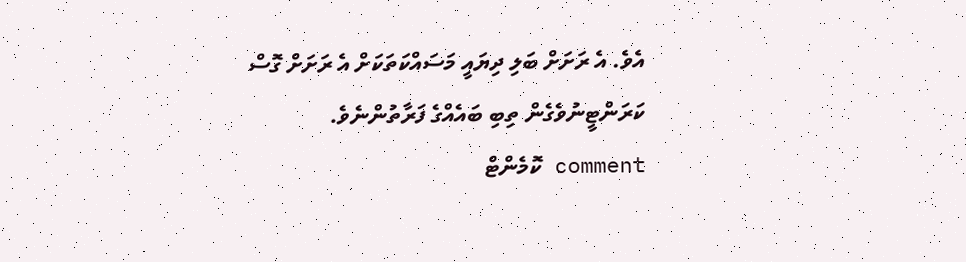އެވެ. އެ ރަށަށް ބަލި ދިޔައީ މަސައްކަތަކަށް އެ ރަށަށް ގޮސް ކަރަންޓީނުވެގެން ތިބި ބައެއްގެ ފަރާތުންނެވެ.
comment ކޮމެންޓް